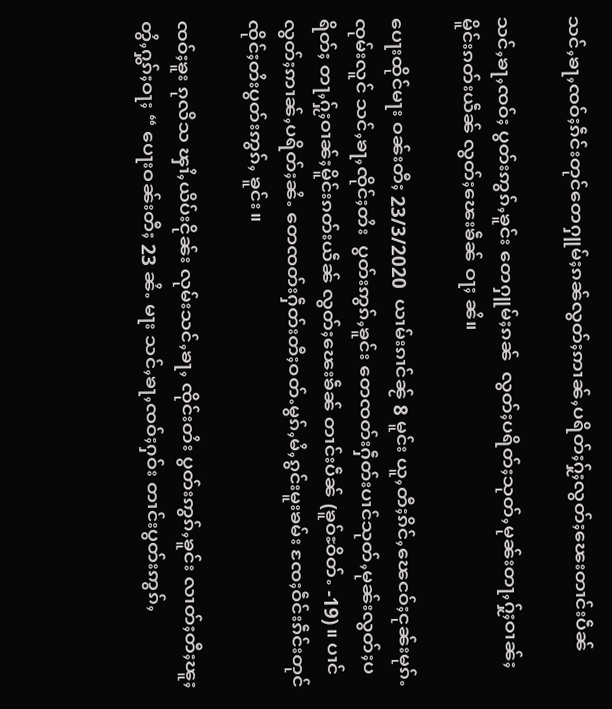သင်ႇၶႃႇၸဝ်ႈၵဵင်းတုင်တေႁူမ်ႈၵၼ်လွတ်ႈဢၢၼ်ႇပရိတ်ႈႁႂ်ႈလွတ်ႈၽေးတၢင်းပဵၼ်

သင်ႇၶႃႇၸဝ်ႈ ပွတ်းဢွၵ်ႇၶူင်း တေႁူမ်ႈၵၼ်  လွတ်ႈပရိတ်ႈသုတ်ႇမုၼ်းတႃႇႁႂ်ႈဝၢၼ်ႈမိူင်းၵတ်းယဵၼ် လွတ်ႈၽေးၶဵၼ် ဝႃႈ ၼႆ။

ပေႃးထိုင်မႃး ဝၼ်းတီႈ 23/3/2020  ယၢမ်းၵၢင်ၼႂ် 8 မူင်း ယူႇတီႈၵိင်ႇၽေငဝ်ႈငုၼ်းမုၵ်ႉၸုမ်းလူင် သင်ႇၶႃႇၸိုင်ႈတႆး  ပွတ်းဢွၵ်ႇၶူင်း တေၸတ်းႁဵတ်းပၢင်သုတ်ႇမုၼ်းလွတ်ႈပရိတ်ႈ တႃႇႁႂ်ႈဝၢၼ်ႈမိူင်းၵတ်းယဵၼ် လွတ်ႈၽေးၶဵၼ် တၢင်းပဵၼ် (ၶူဝ်ႊဝိတ်ႉ -19)။ ပၢင်လွတ်ႈဢၢၼ်ႇပရိတ်ႈၼႆႉ တေၸတ်းႁဵတ်းတီႈဝတ်ႉမွၵ်ႇမႆႇၵွင်းမူးၶမ်း ၸႄႈဝဵင်းၵဵင်းတုင် ၸိုင်ႈတႆးပွတ်းဢွၵ်ႇ ၶူင်း။

ၸဝ်ႈၶူး ၵုလိသ ၾၢႆႇယိပ်းငိုၼ်း လုမ်းသင်ႇၶႃႇ ၸိုင်းတႆး ပွတ်းဢွၵ်ႇၶူင်း လၢတ်ႈတီႈၽူႈတွႆႇႁွၵ်ႈဝႃႈ “ ပေႃးဝၼ်းတီႈ 23 ၼႆႉ မႃး သင်ႇၶႃႇၸဝ်ႈႁဝ်း တၢင်းပွတ်းဢွၵ်ႇ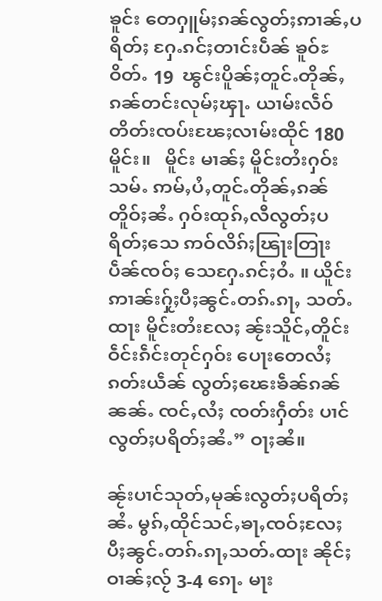ၶူင်း တေႁူမ်ႈၵၼ်လွတ်ႈဢၢၼ်ႇပရိတ်ႈ ႁႄႉၵင်ႈတၢင်းပဵၼ် ၶူဝ်ႊဝိတ်ႉ 19  ၽွင်းပိူၼ်ႈတူင်ႉတိုၼ်ႇၵၼ်တင်းလုမ်ႈၾႃႉ ယၢမ်းလဵဝ်တိတ်းၸပ်းၽႄႈလၢမ်းထိုင် 180 မိူင်း။   မိူင်း မၢၼ်ႈ မိူင်းတႆးႁဝ်းသမ်ႉ ဢမ်ႇပႆႇတူင်ႉတိုၼ်ႇၵၼ် တိူဝ်ႈၼႆႉ ႁဝ်းထုၵ်ႇလီလွတ်ႈပရိတ်ႈသေ ဢဝ်လိၵ်ႈၽြႃးတြႃး ပဵၼ်ၸဝ်ႈ သေႁႄႉၵင်ႈဝႆႉ ။ ယိူင်းဢၢၼ်းႁႂ်ႈပီႈၼွင်ႉတၵ်ႉၵႃႇ သတ်ႉထႃး မိူင်းတႆးလႄႈ ၼႂ်းသိူင်ႇတိူင်းဝဵင်းၵဵင်းတုင်ႁဝ်း ပေႃးတေလႆႈၵတ်းယဵၼ် လွတ်ႈၽေးၶဵၼ်ၵၼ်ၼၼ်ႉ ၸင်ႇလႆႈ ၸတ်းႁဵတ်း ပၢင် လွတ်ႈပရိတ်ႈၼႆႉ” ဝႃႈၼႆ။

ၼႂ်းပၢင်သုတ်ႇမုၼ်းလွတ်ႈပရိတ်ႈၼႆႉ မွၵ်ႇထိုင်သင်ႇၶႃႇၸဝ်ႈလႄႈ ပီႈၼွင်ႉတၵ်ႉၵႃႇသတ်ႉထႃး ၼိုင်ႈဝၢၼ်ႈလႂ် 3-4 ၵေႃႉ မႃး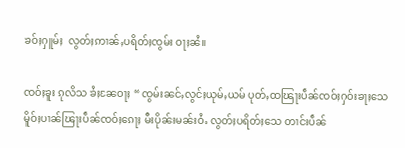ၶဝ်ႈႁူမ်ႈ  လွတ်ႈဢၢၼ်ႇပရိတ်ႈၸွမ်း ဝႃႈၼႆ။

ၸဝ်ႈၶူး ၵုလိသ ၶႆႈၼႄဝႃႈ “ ၸွမ်းၼင်ႇလွင်ႈယုမ်ႇယမ် ပုတ်ႇထၽြႃးပဵၼ်ၸဝ်ႈႁဝ်းၶႃႈသေ မိူဝ်ႈပၢၼ်ၽြႃးပဵၼ်ၸဝ်ႈၵေႃႈ မီးပိုၼ်းမၼ်းဝႆႉ လွတ်ႈပရိတ်ႈသေ တၢင်းပဵၼ်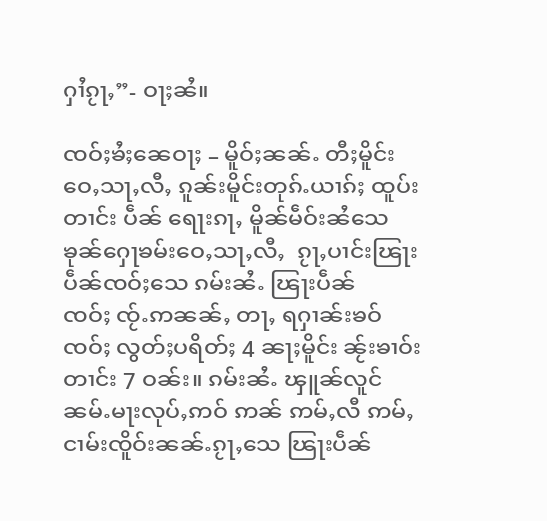ႁၢႆၵႂႃႇ”- ဝႃႈၼႆ။

ၸဝ်ႈၶႆႈၼေဝႃႈ – မိူဝ်ႈၼၼ်ႉ တီႈမိူင်းဝေႇသႃႇလီႇ ၵူၼ်းမိူင်းတုၵ်ႉယၢၵ်ႈ ထူပ်းတၢင်း ပဵၼ် ရေႃးၵႃႇ မိူၼ်မဵဝ်းၼႆသေ ၶုၼ်ႁေႃၶမ်းဝေႇသႃႇလီႇ  ၵႂႃႇပၢင်းၽြႃးပဵၼ်ၸဝ်ႈသေ ၵမ်းၼႆႉ ၽြႃးပဵၼ်ၸဝ်ႈ ၸႂ်ႉဢၼၼ်ႇ တႃႇ ရႁၢၼ်းၶဝ်ၸဝ်ႈ လွတ်ႈပရိတ်ႈ 4 ၼႃႈမိူင်း ၼႂ်းၶၢဝ်းတၢင်း 7 ဝၼ်း။ ၵမ်းၼႆႉ ၾူၼ်လူင် ၼမ်ႉမႃးလုပ်ႇဢဝ် ဢၼ် ဢမ်ႇလီ ဢမ်ႇငၢမ်းၸိူဝ်းၼၼ်ႉၵႂႃႇသေ ၽြႃးပဵၼ်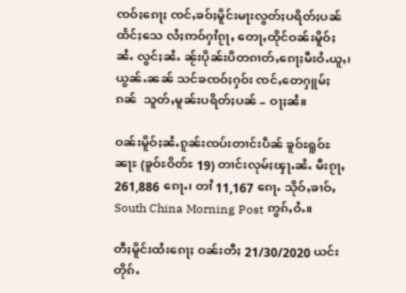ၸဝ်ႈၵေႃႈ ၸင်ႇၶဝ်ႈမိူင်းမႃးလွတ်ႈပရိတ်ႈပၼ်ထႅင်ႈသေ လႆႈဢဝ်ႁၢႆၵႂႃႇ တေႃႇထိုင်ဝၼ်းမိူဝ်ႈၼႆႉ လွင်ႈၼႆႉ ၼႂ်းပိုၼ်းပိတၵၢတ်ႇၵေႃႈမီးဝႆႉယူႇ၊ ယွၼ်ႉၼၼ် သင်ၶၸဝ်ႈႁဝ်း ၸင်ႇတေႁူမ်ႈၵၼ်  သူတ်ႇမူၼ်းပရိတ်ႈပၼ် – ဝႃႈၼႆ။

ဝၼ်းမိူဝ်ႈၼႆႉၵူၼ်းၸပ်းတၢင်းပဵၼ် ၶူဝ်ႊရူဝ်ႊၼႃႊ (ၶူဝ်ႊဝိတ်ႊ 19) တၢင်းလုမ်ႈၾႃႉၼႆႉ မီးၵႂႃႇ 261,886 ၵေႃႉ၊ တၢႆ 11,167 ၵေႃႉ သိုဝ်ႇၶၢဝ်ႇ South China Morning Post ဢွၵ်ႇဝႆႉ။

တီႈမိူင်းထႆးၵေႃႈ ဝၼ်းတီႈ 21/30/2020 ယင်းတိုၵ်ႉ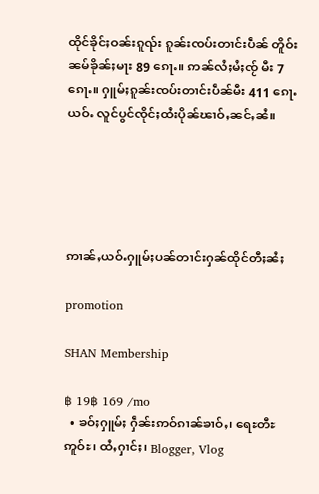ထိုင်ၶိုင်ႈဝၼ်းၵူၺ်း ၵူၼ်းၸပ်းတၢင်းပဵၼ် တိူဝ်းၼမ်ၶိုၼ်ႈမႃး 89 ၵေႃႉ။ ဢၼ်လႆႈမႆႈၸႂ် မီး 7 ၵေႃႉ။ ႁူမ်ႈၵူၼ်းၸပ်းတၢင်းပဵၼ်မီး 411 ၵေႃႉယဝ်ႉ လူင်ပွင်ၸိုင်ႈထႆးပိုၼ်ၽၢဝ်ႇၼင်ႇၼႆ။





ဢၢၼ်ႇယဝ်ႉႁူမ်ႈပၼ်တၢင်းႁၼ်ထိုင်တီႈၼႆႈ

promotion

SHAN Membership

฿ 19฿ 169 /mo
  • ၶဝ်ႈႁူမ်ႈ ႁဵၼ်းဢဝ်ၵၢၼ်ၶၢဝ်ႇ၊ ရေႊတီႊဢူဝ်ႊ၊ ထႆႇႁၢင်ႈ၊ Blogger, Vlog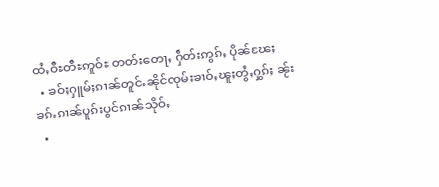ထႆႇဝီႊတီႊဢူဝ်ႊ တတ်းတေႃႇ ႁဵတ်းဢွၵ်ႇ ပိုၼ်ၽႄႈ
  • ၶဝ်ႈႁူမ်ႈၵၢၼ်တူင်ႉၼိုင်ၸုမ်းၶၢဝ်ႇၽူႈတွႆႇႁွၵ်ႈ ၼႂ်းၶၵ်ႉၵၢၼ်ပူၵ်းပွင်ၵၢၼ်သိုဝ်ႇ
  •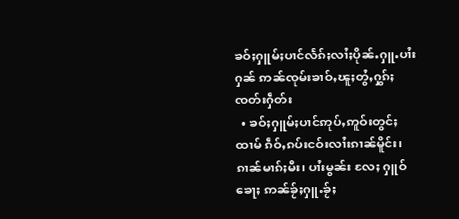ၶဝ်ႈႁူမ်ႈပၢင်လႅၵ်ႈလၢႆႈပိုၼ်ႉႁူႉပၢႆးႁၼ် ဢၼ်ၸုမ်းၶၢဝ်ႇၽူႈတွႆႇႁွၵ်ႈၸတ်းႁဵတ်း
  • ၶဝ်ႈႁူမ်ႈပၢင်ဢုပ်ႇဢူဝ်းတွင်ႈထၢမ် ၵဵဝ်ႇၵပ်းငဝ်းလၢႆးၵၢၼ်မိူင်း၊ ၵၢၼ်မၢၵ်ႈမီး၊ ပၢႆးမွၼ်း လႄႈ ႁူဝ်ၶေႃႈ ဢၼ်ၶႂ်ႈႁူႉၶႂ်ႈ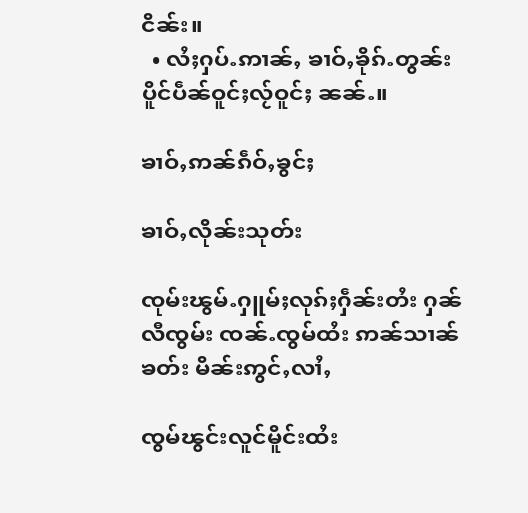ငိၼ်း။
  • လႆႈႁပ်ႉဢၢၼ်ႇ ၶၢဝ်ႇၶိုၵ်ႉတွၼ်း ပိူင်ပဵၼ်ဝူင်ႈလႂ်ဝူင်ႈ ၼၼ်ႉ။

ၶၢဝ်ႇဢၼ်ၵဵဝ်ႇၶွင်ႈ

ၶၢဝ်ႇလိုၼ်းသုတ်း

ၸုမ်းၽွမ်ႉႁူမ်ႈလုၵ်ႈႁဵၼ်းတႆး ႁၼ်လီၸွမ်း ၸၼ်ႉၸွမ်ထႆး ဢၼ်သၢၼ်ၶတ်း မိၼ်းဢွင်ႇလၢႆႇ

ၸွမ်ၽွင်းလူင်မိူင်းထႆး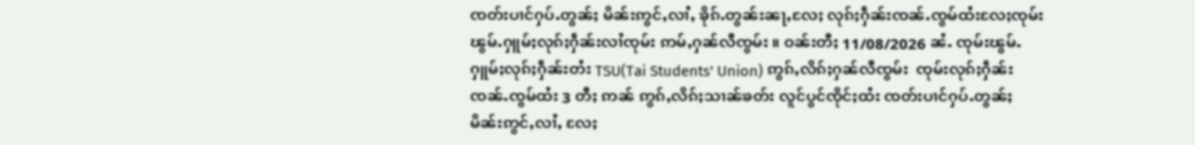ၸတ်းပၢင်ႁပ်ႉတွၼ်ႈ မိၼ်းဢွင်ႇလၢႆႇ ၶိုၵ်ႉတွၼ်းၼႃႇလႄႈ လုၵ်ႈႁဵၼ်းၸၼ်ႉၸွမ်ထႆးလႄႈၸုမ်းၽွမ်ႉႁူမ်ႈလုၵ်ႈႁဵၼ်းလၢႆၸုမ်း ဢမ်ႇႁၼ်လီၸွမ်း ။ ဝၼ်းတီႈ 11/08/2026 ၼႆႉ ၸုမ်းၽွမ်ႉႁူမ်ႈလုၵ်ႈႁဵၼ်းတႆး TSU(Tai Students' Union) ဢွၵ်ႇလိၵ်ႈႁၼ်လီၸွမ်း  ၸုမ်းလုၵ်ႈႁဵၼ်းၸၼ်ႉၸွမ်ထႆး 3 တီႈ ဢၼ် ဢွၵ်ႇလိၵ်ႈသၢၼ်ၶတ်း လူင်ပွင်ၸိုင်ႈထႆး ၸတ်းပၢင်ႁပ်ႉတွၼ်ႈမိၼ်းဢွင်ႇလၢႆႇ လႄႈ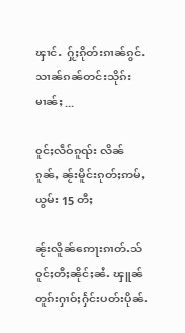ၾၢင်ႉ  ႁႂ်ႈၵိုတ်းၵၢၼ်ၵွင်ႉသၢၼ်ၵၼ်တင်းသိုၵ်းမၢၼ်ႈ ...

ဝူင်ႈလဵဝ်ၵူၺ်း လိၼ်ၵူၼ်ႇ ၼႂ်းမိူင်းၵုတ်ႈဢမ်ႇယွမ်း 15 တီႈ

ၼႂ်းလိူၼ်ဢေႃးၵၢတ်ႉသ် ဝူင်ႈတီႈၼိုင်ႈၼႆႉ ၾူၼ်တူၵ်းႁၢဝ်ႈႁႅင်းပတ်းပိုၼ်ႉ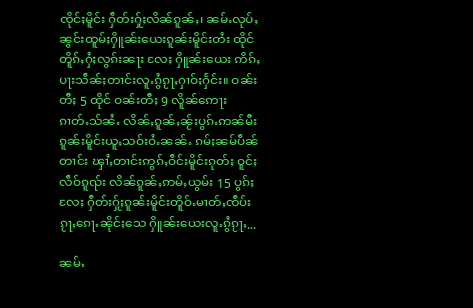ၸိုင်ႈမိူင်း ႁဵတ်းႁႂ်ႈလိၼ်ၵူၼ်ႇ၊ ၼမ်ႉလုပ်ႇၼွင်းထူမ်ႈႁိူၼ်းယေးၵူၼ်းမိူင်းတႆး ထိုင်တိူၵ်ႇႁႆႈလွၵ်းၼႃး လႄႈ ႁိူၼ်းယေး ဢိၵ်ႇပႃးသဵၼ်ႈတၢင်းလူႉၵွႆၵႂႃႇႁၢဝ်ႈႁႅင်း။ ဝၼ်းတီႈ 5 ထိုင် ဝၼ်းတီႈ 9 လိူၼ်ဢေႃးၵၢတ်ႉသ်ၼႆႉ လိၼ်ႇၵူၼ်ႇၼႂ်းပွၵ်ႉဢၼ်မီးၵူၼ်းမိူင်းယူႇသဝ်းဝႆႉၼၼ်ႉ ၵမ်ႈၼမ်ပဵၼ်တၢင်း ၾၢႆႇတၢင်းဢွၵ်ႇဝဵင်းမိူင်းၵုတ်ႈ ဝူင်ႈလဵဝ်ၵူၺ်း လိၼ်ၵူၼ်ႇဢမ်ႇယွမ်း 15 ပွၵ်ႈ လႄႈ ႁဵတ်းႁႂ်ႈၵူၼ်းမိူင်းတိူဝ်ႉမၢတ်ႇၸဵပ်းၵႂႃႇၵေႃႉၼိုင်ႈသေ ႁိူၼ်းယေးလူႉၵွႆၵႂႃႇ...

ၼမ်ႉ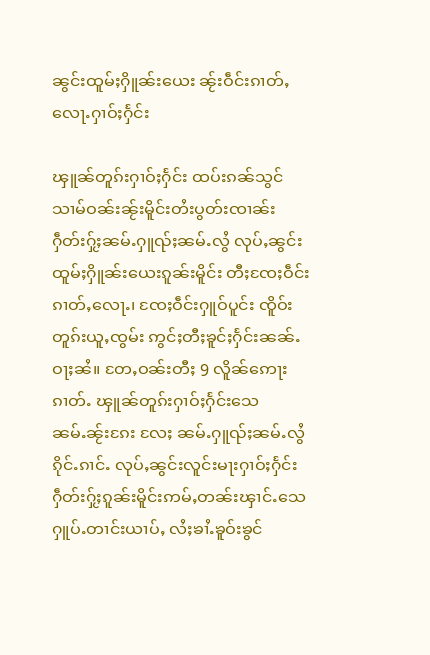ၼွင်းထူမ်ႈႁိူၼ်းယေး ၼႂ်းဝဵင်းၵၢတ်ႇလေႃႉႁၢဝ်ႈႁႅင်း

ၾူၼ်တူၵ်းႁၢဝ်ႈႁႅင်း ထပ်းၵၼ်သွင်သၢမ်ဝၼ်းၼႂ်းမိူင်းတႆးပွတ်းၸၢၼ်း ႁဵတ်းႁႂ်ႈၼမ်ႉႁူၺ်ႈၼမ်ႉလွႆ လုပ်ႇၼွင်းထူမ်ႈႁိူၼ်းယေးၵူၼ်းမိူင်း တီႈၸႄႈဝဵင်းၵၢတ်ႇလေႃႉ၊ ၸႄႈဝဵင်းႁူဝ်ပူင်း ၸိူဝ်းတူၵ်းယူႇၸွမ်း ဢွင်ႈတီႈၶူင်ႈႁႅင်းၼၼ်ႉ ဝႃႈၼႆ။ တႄႇဝၼ်းတီႈ 9 လိူၼ်ဢေႃးၵၢတ်ႉ ၾူၼ်တူၵ်းႁၢဝ်ႈႁႅင်းသေ ၼမ်ႉၼႂ်းၵႄး လႄႈ ၼမ်ႉႁူၺ်ႈၼမ်ႉလွႆ ၵိုင်ႉၵၢင်ႉ လုပ်ႇၼွင်းလူင်းမႃးႁၢဝ်ႈႁႅင်း ႁဵတ်းႁႂ်ႈၵူၼ်းမိူင်းဢမ်ႇတၼ်းၾၢင်ႉသေ ႁူပ်ႉတၢင်းယၢပ်ႇ လႆႈၶၢႆႉၶူဝ်းၶွင်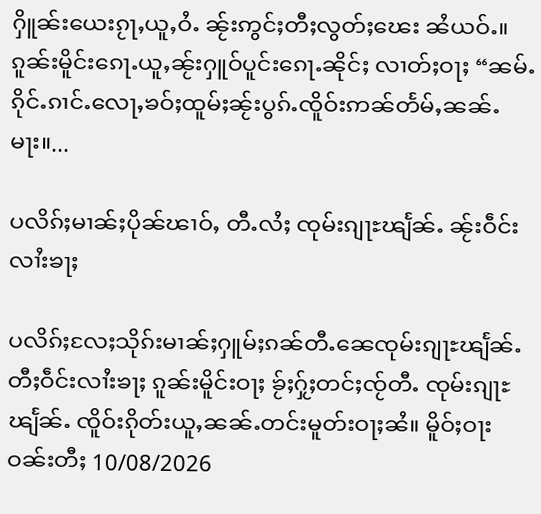ႁိူၼ်းယေးၵႂႃႇယူႇဝႆႉ ၼႂ်းဢွင်ႈတီႈလွတ်ႈၽေး ၼႆယဝ်ႉ။ ၵူၼ်းမိူင်းၵေႃႉယူႇၼႂ်းႁူဝ်ပူင်းၵေႃႉၼိုင်ႈ လၢတ်ႈဝႃႈ “ၼမ်ႉၵိုင်ႉၵၢင်ႉလေႃႇၶဝ်ႈထူမ်ႈၼႂ်းပွၵ်ႉၸိူဝ်းဢၼ်တႅမ်ႇၼၼ်ႉမႃး။...

ပလိၵ်ႈမၢၼ်ႈပိုၼ်ၽၢဝ်ႇ တီႉလႆႈ ၸုမ်းၵျႃႊၽျႅၼ်ႉ ၼႂ်းဝဵင်းလၢႆးၶႃႈ

ပလိၵ်ႈလႄႈသိုၵ်းမၢၼ်ႈႁူမ်ႈၵၼ်တီႉၼေၸုမ်းၵျႃႊၽျႅၼ်ႉတီႈဝဵင်းလၢႆးၶႃႈ ၵူၼ်းမိူင်းဝႃႈ ၶႂ်ႈႁႂ်ႈတင်ႈၸႂ်တီႉ ၸုမ်းၵျႃႊၽျႅၼ်ႉ ၸိူဝ်းၵိုတ်းယူႇၼၼ်ႉတင်းမူတ်းဝႃႈၼႆ။ မိူဝ်ႈဝႃးဝၼ်းတီႈ 10/08/2026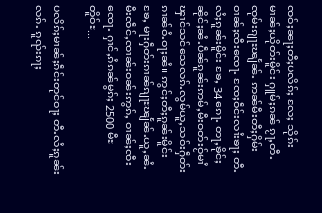ၸဝ်ႈၼႃႈတီႈပလိၵ်ႈ လႄႈ သိုၵ်းမၢၼ်ႈယိုတ်းမိူင်း ႁူမ်ႈၵၼ် ၵႂႃႇတီႉၸုမ်းၵျႃႊၽျႅၼ်ႉ ဢၼ်မီးတီႈႁိမ်းဝၢၼ်ႈၸီးၸေႃႉ ၸႄႈဝဵင်းလၢႆးၶႃႈ တီႉလႆႈၵူၼ်းမိူင်း ၶႄႇ 34 ၵေႃႉ တႃႇၶိုင်ႈၼိုင်ႈၼႆႉပဵၼ်ၵူၼ်းဢမ်ႇမီးဝတ်းဝႂ်မၢႆၾၢင်သင်သေလၵ်ႉလွမ်ယူႇသဝ်းႁဵတ်းၵၢၼ်ဝႆႉဝႃႈၼႆ။ ဢွင်ႈတီႈၵူၼ်းမိူင်းၶႄႇ မႃးႁဵတ်းၵၢၼ်ၵျႃႊၽျႅၼ်ႉယူႇၼႆႉ မီးၸဵင်ႇၸၢၼ်းဝၼ်းဢွၵ်ႇ ဝၢၼ်ႈၸီးၸေႃႉ ႁၢင်ႇၵႆၵၼ်မွၵ်ႈ 2500 မီႊတိူဝ်ႊ...

ပလိၵ်ႈမၢၼ်ႈၵဵင်းတုင်ဝႃႈ တီႉလႆႈၵူၼ်းလၵ်ႉ ၵူၺ်းၵႃႈ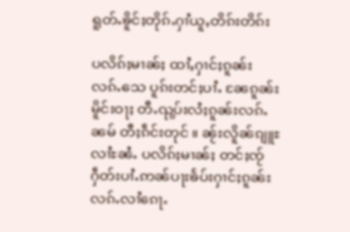ရူတ်ႉၶိူင်ႈတိုၵ်ႉႁၢႆယူႇတိၵ်းတိၵ်း

ပလိၵ်ႈမၢၼ်ႈ ထၢႆႇႁၢင်ႈၵူၼ်းလၵ်ႉသေ ပူၵ်းတင်ႈပၢႆႉ ၼႄၵူၼ်းမိူင်းဝႃႈ တီႉၺွပ်းလႆႈၵူၼ်းလၵ်ႉၼမ် တီႈၵဵင်းတုင် ။ ၼႂ်းလိူၼ်ၵျူႊလၢႆႊၼႆႉ ပလိၵ်ႈမၢၼ်ႈ တင်ႈၸႂ် ႁဵတ်းပၢႆႉဢၼ်ပႃးၶႅပ်းႁၢင်ႈၵူၼ်းလၵ်ႉလၢႆၵေႃႉ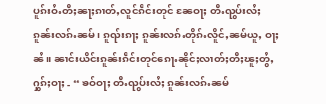ပူၵ်းဝႆႉတီႈၼႃႈၵၢတ်ႇလူင်ၵဵင်းတုင် ၼႄဝႃႈ တီႉၺွပ်းလႆႈ ၵူၼ်းလၵ်ႉၼမ် ၊ ၵူၺ်းၵႃႈ ၵူၼ်းလၵ်ႉတိုၵ်ႉလိူင်ႇၼမ်ယူႇ ဝႃႈၼႆ။ ၼၢင်းယိင်းၵူၼ်းၵဵင်းတုင်ၵေႃႉၼိုင်ႈလၢတ်ႈတီႈၽူႈတွႆႇႁွၵ်ႈဝႃႈ - “ ၶဝ်ဝႃႈ တီႉၺွပ်းလႆႈ ၵူၼ်းလၵ်ႉၼမ်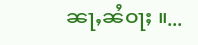ၼႃႇၼႆဝႃႈ ။...